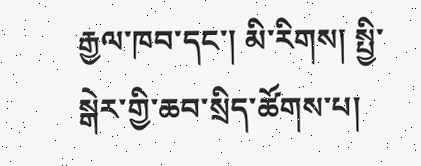རྒྱལ་ཁབ་དང་། མི་རིགས། སྤྱི་སྒེར་གྱི་ཆབ་སྲིད་ཚོགས་པ།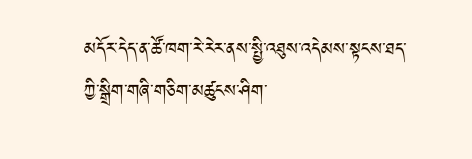མདོར་དེད་ན་ཚོ་ཁག་རེ་རེར་ནས་སྤྱི་འཐུས་འདེམས་སྟངས་ཐད་ཀྱི་སྒྲིག་གཞི་གཅིག་མཚུངས་ཤིག་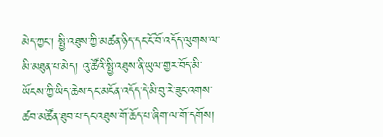མེད་ཀྱང་། སྤྱི་འཐུས་ཀྱི་མཚན་ཉིད་དང་ངོ་བོ་འདོད་ལུགས་ལ་མི་མཐུན་པ་མེད། འུ་ཚོའི་སྤྱི་འཐུས་ནི་ཡུལ་གྱར་བོད་མི་ཡོངས་ཀྱི་ཡིད་ཆེས་དང་མངོན་འདོད་དེ་མི་བུ་རེ་ཟུང་འགས་ཚབ་མཚོན་ཐུབ་པ་དང་འཐུས་གོ་ཆོད་པ་ཞིག་ལ་གོ་དགོས།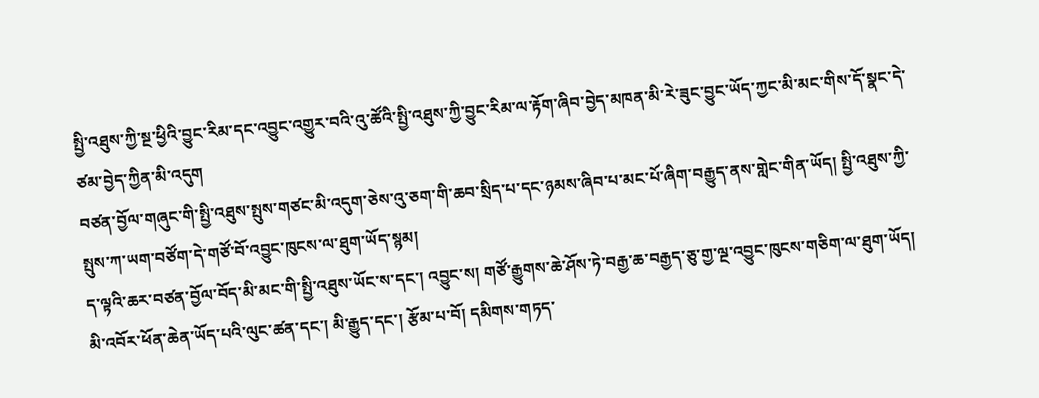སྤྱི་འཐུས་ཀྱི་སྔ་ཕྱིའི་བྱུང་རིམ་དང་འབྱུང་འགྱུར་བའི་འུ་ཚོའི་སྤྱི་འཐུས་ཀྱི་བྱུང་རིམ་ལ་རྟོག་ཞིབ་བྱེད་མཁན་མི་རེ་ཟུང་བྱུང་ཡོད་ཀྱང་མི་མང་གིས་དོ་སྣང་དེ་ཙམ་བྱེད་ཀྱིན་མི་འདུག
བཙན་བྱོལ་གཞུང་གི་སྤྱི་འཐུས་སྤུས་གཙང་མི་འདུག་ཅེས་འུ་ཅག་གི་ཆབ་སྲིད་པ་དང་ཉམས་ཞིབ་པ་མང་པོ་ཞིག་བརྒྱུད་ནས་གླེང་གིན་ཡོད། སྤྱི་འཐུས་ཀྱི་སྤུས་ཀ་ཡག་བཙོག་དེ་གཙོ་བོ་འབྱུང་ཁུངས་ལ་ཐུག་ཡོད་སྙམ།
ད་ལྟའི་ཆར་བཙན་བྱོལ་བོད་མི་མང་གི་སྤྱི་འཐུས་ཡོང་ས་དང་། འབྱུང་ས། གཙོ་རྒྱུགས་ཆེ་ཤོས་ཏེ་བརྒྱ་ཆ་བརྒྱད་ཅུ་གྱ་ལྔ་འབྱུང་ཁུངས་གཅིག་ལ་ཐུག་ཡོད། མི་འབོར་ཕོན་ཆེན་ཡོད་པའི་ལུང་ཚན་དང་། མི་རྒྱུད་དང་། རྩོམ་པ་བོ། དམིགས་གཏད་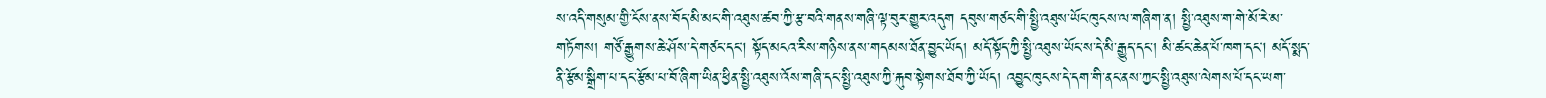ས་འདི་གསུམ་གྱི་ངོས་ནས་བོད་མི་མང་གི་འཐུས་ཚབ་ཀྱི་རྩ་བའི་གནས་གཞི་ལྟ་བུར་གྱུར་འདུག དབུས་གཙང་གི་སྤྱི་འཐུས་ཡོང་ཁུངས་ལ་གཞིག་ན། སྤྱི་འཐུས་ག་གེ་མོ་རེ་མ་གཏོགས། གཙོ་རྒྱུགས་ཆེ་ཤོས་དེ་གཙང་དང། སྟོད་མངའ་རིས་གཉིས་ནས་གདམས་ཐོན་བྱུང་ཡོད། མདོ་སྟོད་ཀྱི་སྤྱི་འཐུས་ཡོང་ས་དེ་མི་རྒྱུད་དང་། མི་ཚང་ཆེན་པོ་ཁག་དང། མདོ་སྨད་ནི་རྩོམ་སྒྲིག་པ་དང་རྩོམ་པ་བོ་ཞིག་ཡིན་ཕྱིན་སྤྱི་འཐུས་འོས་གཞི་དང་སྤྱི་འཐུས་ཀྱི་རྐུབ་སྟེགས་ཐོབ་ཀྱི་ཡོད། འབྱུང་ཁུངས་དེ་དག་གི་ནང་ནས་ཀྱང་སྤྱི་འཐུས་ལེགས་པོ་དང་ཡག་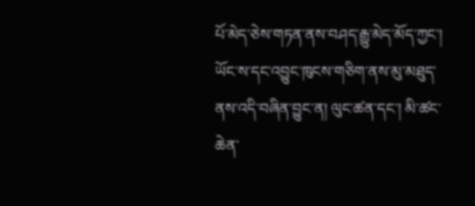པོ་མེད་ཅེས་གཏན་ནས་བཤད་རྒྱུ་མེད་མོད་ཀྱང་། ཡོང་ས་དང་འབྱུང་ཁུངས་གཅིག་ནས་མུ་མཐུད་ནས་འདི་བཞིན་བྱུང་ན། ལུང་ཚན་དང་། མི་ཚང་ཆེན་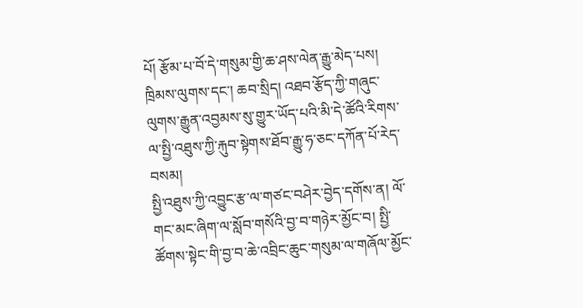པོ། རྩོམ་པ་བོ་དེ་གསུམ་གྱི་ཆ་ཤས་ལེན་རྒྱུ་མེད་པས། ཁྲིམས་ལུགས་དང་། ཆབ་སྲིད། འཐབ་རྩོད་ཀྱི་གཞུང་ལུགས་རྒྱུན་འབྱམས་སུ་གྱུར་ཡོད་པའི་མི་དེ་ཚོའི་རིགས་ལ་སྤྱི་འཐུས་ཀྱི་རྐུབ་སྟེགས་ཐོབ་རྒྱུ་ཧ་ཅང་དཀོན་པོ་རེད་བསམ།
སྤྱི་འཐུས་ཀྱི་འབྱུང་རྩ་ལ་གཙང་བཤེར་བྱེད་དགོས་ན། ལོ་གང་མང་ཞིག་ལ་སློབ་གསོའི་བྱ་བ་གཉེར་མྱོང་བ། སྤྱི་ཚོགས་སྟེང་གི་བྱ་བ་ཆེ་འབྲིང་ཆུང་གསུམ་ལ་གཞོལ་མྱོང་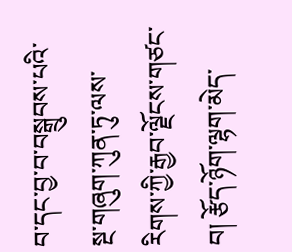བ་དང་བྱ་བ་བསྒྲུབས་པའི་སྔ་གཞུག་ཀུན་ཏུ་ལས་རིགས་ཀྱི་རྒྱབ་ལྗོངས་གཙང་བ། རྩོད་ཉོག་ལྷག་མེད་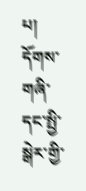པ། དོགས་གཞི་དང་སྤྱི་སྒེར་གྱི་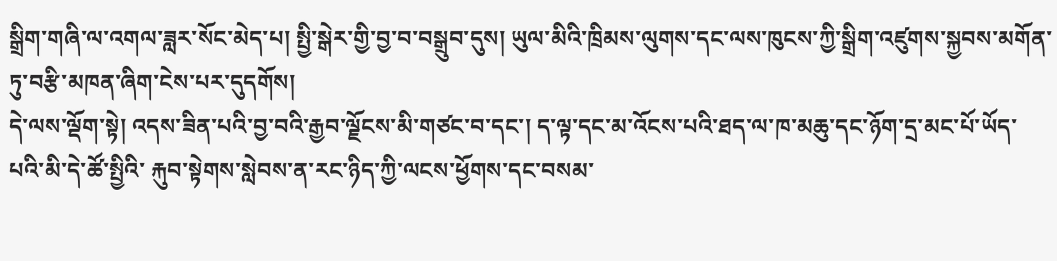སྒྲིག་གཞི་ལ་འགལ་ཟླར་སོང་མེད་པ། སྤྱི་སྒེར་གྱི་བྱ་བ་བསྒྲུབ་དུས། ཡུལ་མིའི་ཁྲིམས་ལུགས་དང་ལས་ཁུངས་ཀྱི་སྒྲིག་འཛུགས་སྐྱབས་མགོན་ཏུ་བརྩི་མཁན་ཞིག་ངེས་པར་དུདགོས།
དེ་ལས་ལྡོག་སྟེ། འདས་ཟིན་པའི་བྱ་བའི་རྒྱབ་ལྗོངས་མི་གཙང་བ་དང་། ད་ལྟ་དང་མ་འོངས་པའི་ཐད་ལ་ཁ་མཆུ་དང་ཉོག་དྲ་མང་པོ་ཡོད་པའི་མི་དེ་ཚོ་སྤྱིའི་ རྐུབ་སྟེགས་སླེབས་ན་རང་ཉིད་ཀྱི་ལངས་ཕྱོགས་དང་བསམ་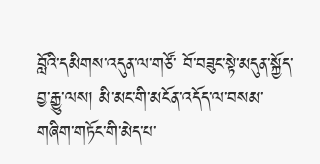བློའི་དམིགས་འདུན་ལ་གཙོ་ བོ་བཟུང་སྟེ་མདུན་སྐྱོད་བྱ་རྒྱུ་ལས། མི་མང་གི་མངོན་འདོད་ལ་བསམ་གཞིག་གཏོང་གི་མེད་པ་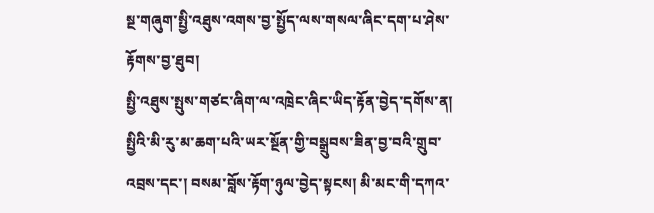སྔ་གཞུག་སྤྱི་འཐུས་འགས་བྱ་སྤྱོད་ལས་གསལ་ཞིང་དག་པ་ཤེས་རྟོགས་བྱ་ཐུབ།
སྤྱི་འཐུས་སྤུས་གཙང་ཞིག་ལ་འཁྲེང་ཞིང་ཡིད་རྟོན་བྱེད་དགོས་ན། སྤྱིའི་མི་རུ་མ་ཆག་པའི་ཡར་སྔོན་གྱི་བསྒྲུབས་ཟིན་བྱ་བའི་གྲུབ་འབྲས་དང་། བསམ་བློས་རྟོག་ཉུལ་བྱེད་སྟངས། མི་མང་གི་དཀའ་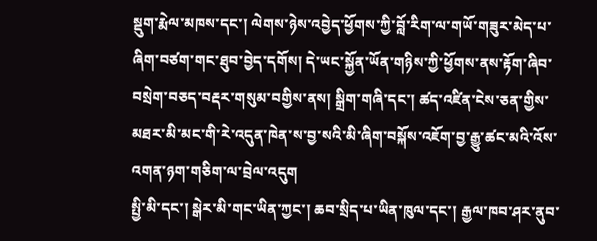སྡུག་རྨེལ་མཁས་དང་། ལེགས་ཉེས་འབྱེད་ཕྱོགས་ཀྱི་བློ་རིག་ལ་གཡོ་གཟུར་མེད་པ་ཞིག་བཙག་གང་ཐུབ་བྱེད་དགོས། དེ་ཡང་སྐྱོན་ཡོན་གཉིས་ཀྱི་ཕྱོགས་ནས་རྟོག་ཞིབ་བསྲེག་བཅད་བརྡར་གསུམ་བགྱིས་ནས། སྒྲིག་གཞི་དང་། ཚད་འཛིན་ངེས་ཅན་གྱིས་མཐར་མི་མང་གི་རེ་འདུན་ཁེན་ས་བྱ་སའི་མི་ཞིག་བསྐོས་འཇོག་བྱ་རྒྱུ་ཚང་མའི་འོས་འགན་ཉག་གཅིག་ལ་བྲེལ་འདུག
སྤྱི་མི་དང་། སྒེར་མི་གང་ཡིན་ཀྱང་། ཆབ་སྲིད་པ་ཡིན་ཁུལ་དང་། རྒྱལ་ཁབ་ཤར་ནུབ་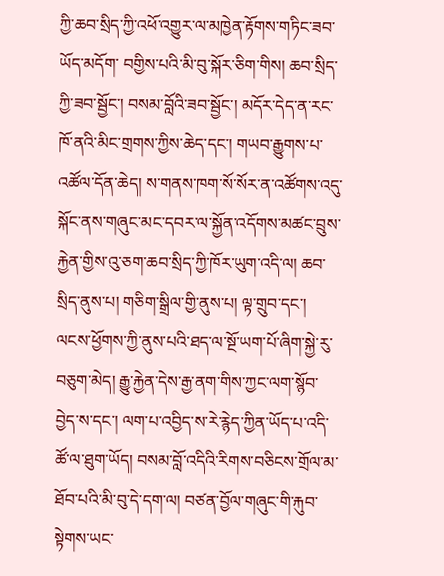ཀྱི་ཆབ་སྲིད་ཀྱི་འཕོ་འགྱུར་ལ་མཁྱེན་རྟོགས་གཏིང་ཟབ་ཡོད་མདོག་ བགྱིས་པའི་མི་བུ་སྐོར་ཅིག་གིས། ཆབ་སྲིད་ཀྱི་ཟབ་སྦྱོང་། བསམ་བློའི་ཟབ་སྦྱོང་། མདོར་དེད་ན་རང་ཁོ་ནའི་མིང་གྲགས་ཀྱིས་ཆེད་དང་། གཡབ་རྒྱུགས་པ་འཚོལ་དོན་ཆེད། ས་གནས་ཁག་སོ་སོར་ན་འཚོགས་འདུ་སྐོང་ནས་གཞུང་མང་དབར་ལ་སྐྱོན་འདོགས་མཚང་བྲུས་རྐྱེན་གྱིས་འུ་ཅག་ཆབ་སྲིད་ཀྱི་ཁོར་ཡུག་འདི་ལ། ཆབ་སྲིད་ནུས་པ། གཅིག་སྒྲིལ་གྱི་ནུས་པ། ལྟ་གྲུབ་དང་། ལངས་ཕྱོགས་ཀྱི་ནུས་པའི་ཐད་ལ་སྔོ་ཡག་པོ་ཞིག་སྐྱེ་རུ་བཅུག་མེད། རྒྱུ་རྐྱེན་དེས་རྒྱ་ནག་གིས་ཀྱང་ལག་སྙོབ་བྱེད་ས་དང་། ལག་པ་འབྱིད་ས་རེ་རྙེད་ཀྱིན་ཡོད་པ་འདི་ཚོ་ལ་ཐུག་ཡོད། བསམ་བློ་འདིའི་རིགས་བཅིངས་གྲོལ་མ་ཐོབ་པའི་མི་བུ་དེ་དག་ལ། བཙན་བྱོལ་གཞུང་གི་རྐུབ་སྟེགས་ཡང་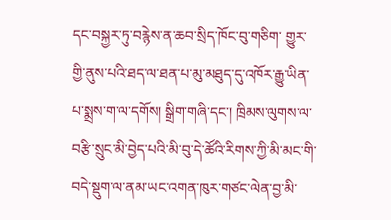དང་བསྐྱར་ཏུ་བརྙེས་ན་ཆབ་སྲིད་ཁོང་བུ་གཅིག་ གྱུར་གྱི་ནུས་པའི་ཐད་ལ་ཐན་པ་མུ་མཐུད་དུ་འཁོར་རྒྱུ་ཡིན་པ་སྨྲས་ག་ལ་དགོས། སྒྲིག་གཞི་དང་། ཁྲིམས་ལུགས་ལ་བརྩི་སྲུང་མི་བྱེད་པའི་མི་བུ་དེ་ཚོའི་རིགས་ཀྱི་མི་མང་གི་བདེ་སྡུག་ལ་ནམ་ཡང་འགན་ཁུར་གཙང་ལེན་བྱ་མི་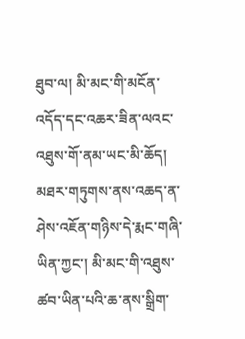ཐུབ་ལ། མི་མང་གི་མངོན་འདོད་དང་འཆར་ཟིན་ལའང་འཐུས་གོ་ནམ་ཡང་མི་ཆོད།
མཐར་གཏུགས་ནས་འཆད་ན་ཤེས་འཇོན་གཉིས་དེ་རྨང་གཞི་ཡིན་ཀྱང་། མི་མང་གི་འཐུས་ཚབ་ཡིན་པའི་ཆ་ནས་སྒྲིག་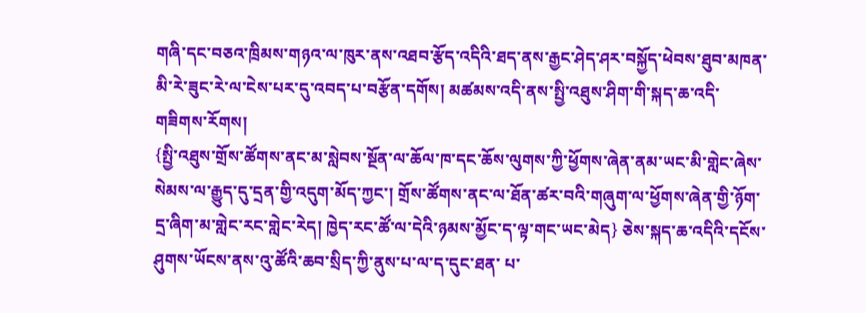གཞི་དང་བཅའ་ཁྲིམས་གཉའ་ལ་ཁུར་ནས་འཐབ་རྩོད་འདིའི་ཐད་ནས་རྒྱང་ཤེད་ཤར་བསྐྱོད་ཕེབས་ཐུབ་མཁན་མི་རེ་ཟུང་རེ་ལ་ངེས་པར་དུ་འབད་པ་བརྩོན་དགོས། མཚམས་འདི་ནས་སྤྱི་འཐུས་ཤིག་གི་སྐད་ཆ་འདི་གཟིགས་རོགས།
{སྤྱི་འཐུས་གྲོས་ཚོགས་ནང་མ་སླེབས་སྔོན་ལ་ཆོལ་ཁ་དང་ཆོས་ལུགས་ཀྱི་ཕྱོགས་ཞེན་ནམ་ཡང་མི་གླེང་ཞེས་སེམས་ལ་རྒྱུད་དུ་དྲན་གྱི་འདུག་མོད་ཀྱང་། གྲོས་ཚོགས་ནང་ལ་ཐོན་ཚར་བའི་གཞུག་ལ་ཕྱོགས་ཞེན་གྱི་ཉོག་དྲ་ཞིག་མ་གླེང་རང་གླེང་རེད། ཁྱེད་རང་ཚོ་ལ་དེའི་ཉམས་མྱོང་ད་ལྟ་གང་ཡང་མེད} ཅེས་སྐད་ཆ་འདིའི་དངོས་ཤུགས་ཡོངས་ནས་འུ་ཚོའི་ཆབ་སྲིད་ཀྱི་ནུས་པ་ལ་ད་དུང་ཐན་ པ་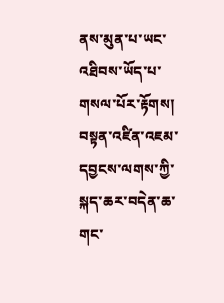ནས་མུན་པ་ཡང་འཐིབས་ཡོད་པ་གསལ་པོར་རྟོགས།
བསྟན་འཛིན་འཇམ་དབྱངས་ལགས་ཀྱི་སྐད་ཆར་བདེན་ཆ་གང་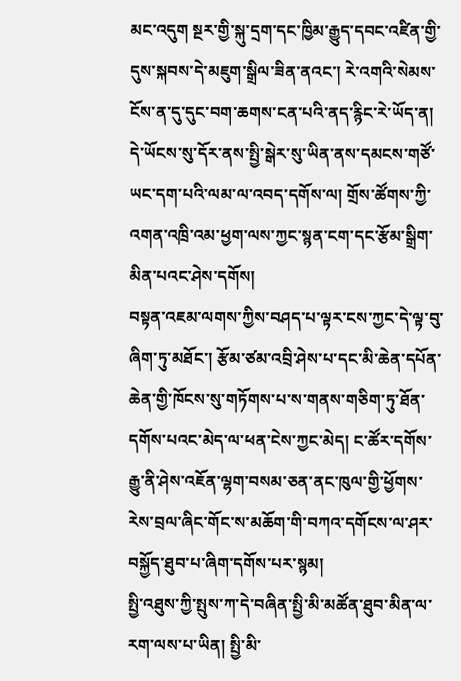མང་འདུག སྔར་གྱི་སྐུ་དྲག་དང་ཁྱིམ་རྒྱུད་དབང་འཛིན་གྱི་དུས་སྐབས་དེ་མཇུག་སྒྲིལ་ཟིན་ནའང་། རེ་འགའི་སེམས་ངོས་ན་དུ་དུང་བག་ཆགས་ངན་པའི་ནད་རྙིང་རེ་ཡོད་ན། དེ་ཡོངས་སུ་དོར་ནས་སྤྱི་སྒེར་སུ་ཡིན་ནས་དམངས་གཙོ་ཡང་དག་པའི་ལམ་ལ་འབད་དགོས་ལ། གྲོས་ཚོགས་ཀྱི་འགན་འཁྲི་འམ་ཕྱག་ལས་ཀྱང་སྙན་ངག་དང་རྩོམ་སྒྲིག་མིན་པའང་ཤེས་དགོས།
བསྟན་འཇམ་ལགས་ཀྱིས་བཤད་པ་ལྟར་ངས་ཀྱང་དེ་ལྟ་བུ་ཞིག་ཏུ་མཐོང་། རྩོམ་ཙམ་འབྲི་ཤེས་པ་དང་མི་ཆེན་དཔོན་ཆེན་གྱི་ཁོངས་སུ་གཏོགས་པ་ས་གནས་གཅིག་ཏུ་ཐོན་དགོས་པའང་མེད་ལ་ཕན་ངེས་ཀྱང་མེད། ང་ཚོར་དགོས་རྒྱུ་ནི་ཤེས་འཇོན་ལྷག་བསམ་ཅན་ནང་ཁུལ་གྱི་ཕྱོགས་རེས་བྲལ་ཞིང་གོང་ས་མཆོག་གི་བཀའ་དགོངས་ལ་ཤར་བསྐྱོད་ཐུབ་པ་ཞིག་དགོས་པར་སྙམ།
སྤྱི་འཐུས་ཀྱི་སྤུས་ཀ་དེ་བཞིན་སྤྱི་མི་མཚོན་ཐུབ་མིན་ལ་རག་ལས་པ་ཡིན། སྤྱི་མི་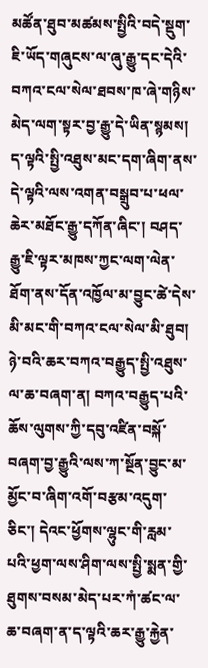མཚོན་ཐུབ་མཚམས་སྤྱིའི་བདེ་སྡུག་ཇི་ཡོད་གཞུངས་ལ་ཞུ་རྒྱུ་དང་དེའི་བཀའ་ངལ་སེལ་ཐབས་ཁ་ཞེ་གཉིས་མེད་ལག་སྟར་བྱ་རྒྱུ་དེ་ཡིན་སྙམས། ད་ལྟའི་སྤྱི་འཐུས་མང་དག་ཞིག་ནས་དེ་ལྟའི་ལས་འགན་བསྒྲུབ་པ་ཕལ་ཆེར་མཐོང་རྒྱུ་དཀོན་ཞིང་། བཤད་རྒྱུ་ཇི་ལྟར་མཁས་ཀྱང་ལག་ལེན་ཐོག་ནས་དོན་འཁྱོལ་མ་བྱུང་ཚེ་དེས་མི་མང་གི་བཀའ་ངལ་སེལ་མི་ཐུབ། ཉེ་བའི་ཆར་བཀའ་བརྒྱུད་སྤྱི་འཐུས་ལ་ཆ་བཞག་ན། བཀའ་བརྒྱུད་པའི་ཆོས་ལུགས་ཀྱི་དབུ་འཛིན་བསྐོ་བཞག་བྱ་རྒྱུའི་ལས་ཀ་སྔོན་བྱུང་མ་མྱོང་བ་ཞིག་འགོ་བརྩམ་འདུག་ཅིང་། དེའང་ཕྱོགས་ལྷུང་གི་རླམ་པའི་ཕྱག་ལས་ཤིག་ལས་སྤྱི་སྨན་གྱི་ཐུགས་བསམ་མེད་པར་ཀཾ་ཚང་ལ་ཆ་བཞག་ན་ད་ལྟའི་ཆར་རྒྱུ་རྐྱེན་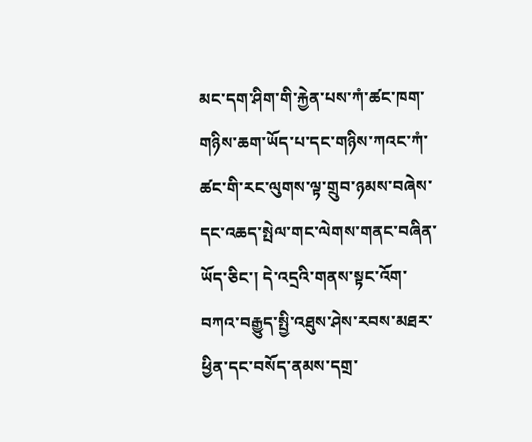མང་དག་ཤིག་གི་རྐྱེན་པས་ཀཾ་ཚང་ཁག་གཉིས་ཆག་ཡོད་པ་དང་གཉིས་ཀའང་ཀཾ་ཚང་གི་རང་ལུགས་ལྟ་གྲུབ་ཉམས་བཞེས་དང་འཆད་སྤེལ་གང་ལེགས་གནང་བཞིན་ཡོད་ཅིང་། དེ་འདྲའི་གནས་སྟང་འོག་བཀའ་བརྒྱུད་སྤྱི་འཐུས་ཤེས་རབས་མཐར་ཕྱིན་དང་བསོད་ནམས་དགྲ་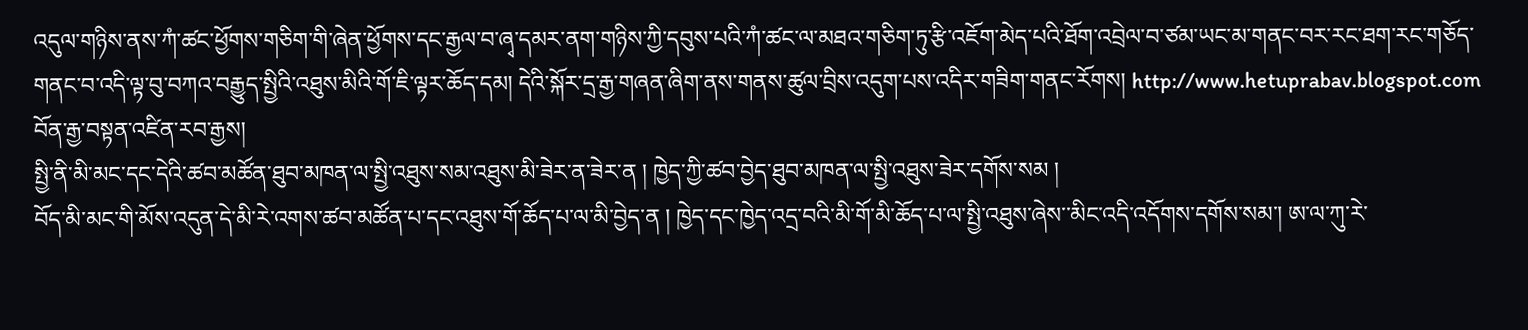འདུལ་གཉིས་ནས་ཀཾ་ཚང་ཕྱོགས་གཅིག་གི་ཞེན་ཕྱོགས་དང་རྒྱལ་བ་ཞྭ་དམར་ནག་གཉིས་ཀྱི་དབུས་པའི་ཀཾ་ཚང་ལ་མཐའ་གཅིག་ཏུ་རྩི་འཇོག་མེད་པའི་ཐོག་འབྲེལ་བ་ཙམ་ཡང་མ་གནང་བར་རང་ཐག་རང་གཅོད་གནང་བ་འདི་ལྟ་བུ་བཀའ་བརྒྱུད་སྤྱིའི་འཐུས་མིའི་གོ་ཇི་ལྟར་ཆོད་དམ། དེའི་སྐོར་དྲ་རྒྱ་གཞན་ཞིག་ནས་གནས་ཚུལ་བྲིས་འདུག་པས་འདིར་གཟིག་གནང་རོགས། http://www.hetuprabav.blogspot.com
བོན་རྒྱ་བསྟན་འཛིན་རབ་རྒྱས།
སྤྱི་ནི་མི་མང་དང་དེའི་ཚབ་མཚོན་ཐུབ་མཁན་ལ་སྤྱི་འཐུས་སམ་འཐུས་མི་ཟེར་ན་ཟེར་ན ། ཁྱེད་ཀྱི་ཚབ་བྱེད་ཐུབ་མཁན་ལ་སྤྱི་འཐུས་ཟེར་དགོས་སམ །
བོད་མི་མང་གི་མོས་འདུན་དེ་མི་རེ་འགས་ཚབ་མཚོན་པ་དང་འཐུས་གོ་ཆོད་པ་ལ་མི་བྱེད་ན ། ཁྱེད་དང་ཁྱེད་འདྲ་བའི་མི་གོ་མི་ཆོད་པ་ལ་སྤྱི་འཐུས་ཞེས་་མིང་འདི་འདོགས་དགོས་སམ་། ཨ་ལ་ཀུ་རེ་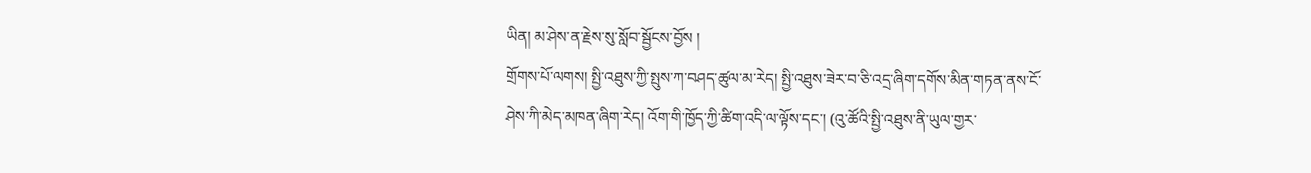ཡིན། མ་ཤེས་ན་རྗེས་སུ་སློབ་སྦྱོངས་བྱོས །
གྲོགས་པོ་ལགས། སྤྱི་འཐུས་ཀྱི་སྤུས་ཀ་བཤད་ཚུལ་མ་རེད། སྤྱི་འཐུས་ཟེར་བ་ཅི་འདྲ་ཞིག་དགོས་མིན་གཏན་ནས་ངོ་ཤེས་ཀི་མེད་མཁན་ཞིག་རེད། འོག་གི་ཁྱོད་ཀྱི་ཚིག་འདི་ལ་ལྟོས་དང་། (འུ་ཚོའི་སྤྱི་འཐུས་ནི་ཡུལ་གྱར་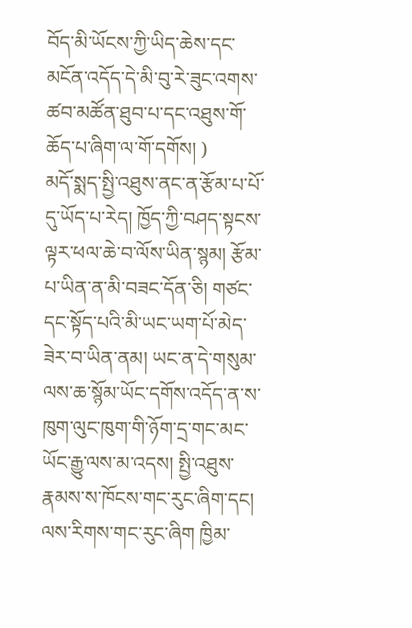བོད་མི་ཡོངས་ཀྱི་ཡིད་ཆེས་དང་མངོན་འདོད་དེ་མི་བུ་རེ་ཟུང་འགས་ཚབ་མཚོན་ཐུབ་པ་དང་འཐུས་གོ་ཆོད་པ་ཞིག་ལ་གོ་དགོས། )
མདོ་སྨད་སྤྱི་འཐུས་ནང་ན་རྩོམ་པ་པོ་དུ་ཡོད་པ་རེད། ཁྱོད་ཀྱི་བཤད་སྟངས་ལྟར་ཕལ་ཆེ་བ་ལོས་ཡིན་སྙམ། རྩོམ་པ་ཡིན་ན་མི་བཟང་དོན་ཅི། གཙང་དང་སྟོད་པའི་མི་ཡང་ཡག་པོ་མེད་ཟེར་བ་ཡིན་ནམ། ཡང་ན་དེ་གསུམ་ལས་ཆ་སྙོམ་ཡོང་དགོས་འདོད་ན་ས་ཁུག་ལུང་ཁུག་གི་ཉོག་དྲ་གང་མང་ཡོང་རྒྱུ་ལས་མ་འདས། སྤྱི་འཐུས་རྣམས་ས་ཁོངས་གང་རུང་ཞིག་དང། ལས་རིགས་གང་རུང་ཞིག ཁྱིམ་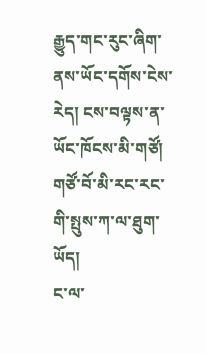རྒྱུད་གང་རུང་ཞིག་ནས་ཡོང་དགོས་ངེས་རེད། ངས་བལྟས་ན་ཡོང་ཁོངས་མི་གཙོ། གཙོ་བོ་མི་རང་རང་གི་སྤུས་ཀ་ལ་ཐུག་ཡོད།
ང་ལ་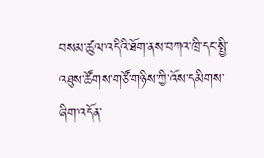བསམ་ཚུལ་འདིའི་ཐོག་ནས་བཀའ་ཁྲི་དང་སྤྱི་འཐུས་ཚོགས་གཙོ་གཉིས་ཀྱི་འོས་དམིགས་ཞིག་འདོན་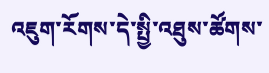འཇུག་རོགས་དེ་སྤྱི་འཐུས་ཚོགས་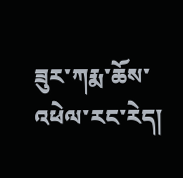ཟུར་ཀརྨ་ཆོས་འཕེལ་རང་རེད།